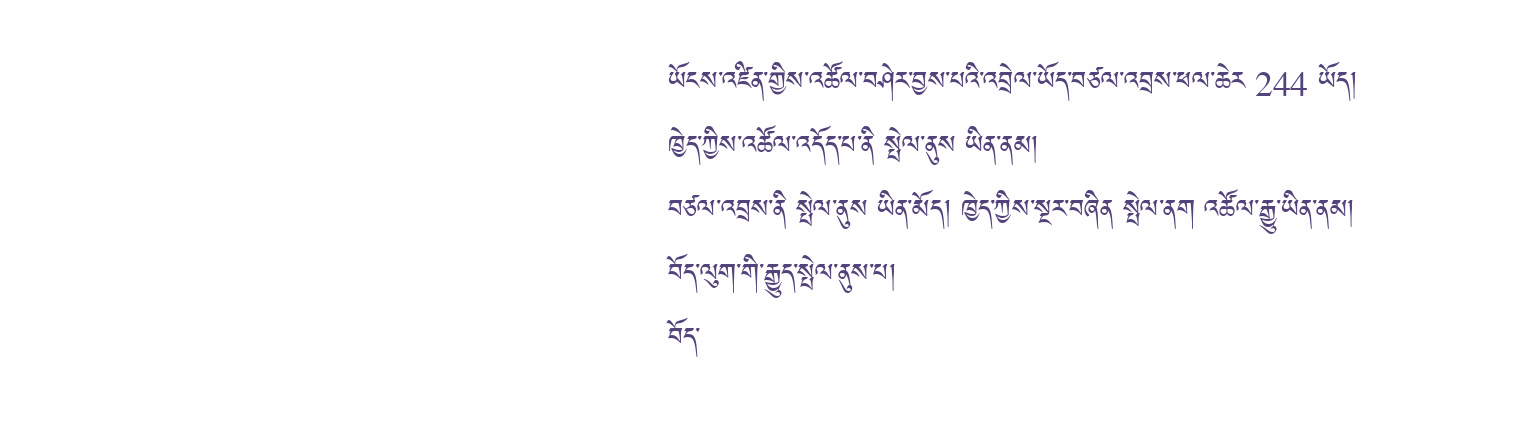ཡོངས་འཛིན་གྱིས་འཚོལ་བཤེར་བྱས་པའི་འབྲེལ་ཡོད་བཙལ་འབྲས་ཕལ་ཆེར 244 ཡོད།
ཁྱེད་ཀྱིས་འཚོལ་འདོད་པ་ནི སྤེལ་ནུས ཡིན་ནམ།
བཙལ་འབྲས་ནི སྤེལ་ནུས ཡིན་མོད། ཁྱེད་ཀྱིས་སྔར་བཞིན སྤེལ་ནག འཚོལ་རྒྱུ་ཡིན་ནམ།
བོད་ལུག་གི་རྒྱུད་སྤེལ་ནུས་པ།
བོད་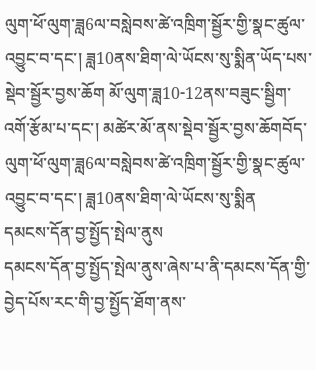ལུག་ཕོ་ལུག་ཟླ6ལ་བསླེབས་ཚེ་འཁྲིག་སྦྱོར་གྱི་སྣང་ཚུལ་འབྱུང་བ་དང་། ཟླ10ནས་ཐིག་ལེ་ཡོངས་སུ་སྨིན་ཡོད་པས་སྡེབ་སྦྱོར་བྱས་ཆོག མོ་ལུག་ཟླ10-12ནས་བཟུང་སྦྱིག་འགོ་རྩོམ་པ་དང་། མཚེར་མོ་ནས་སྡེབ་སྦྱོར་བྱས་ཆོགབོད་ལུག་ཕོ་ལུག་ཟླ6ལ་བསླེབས་ཚེ་འཁྲིག་སྦྱོར་གྱི་སྣང་ཚུལ་འབྱུང་བ་དང་། ཟླ10ནས་ཐིག་ལེ་ཡོངས་སུ་སྨིན
དམངས་དོན་བྱ་སྤྱོད་སྤེལ་ནུས
དམངས་དོན་བྱ་སྤྱོད་སྤེལ་ནུས་ཞེས་པ་ནི་དམངས་དོན་གྱི་བྱེད་པོས་རང་གི་བྱ་སྤྱོད་ཐོག་ནས་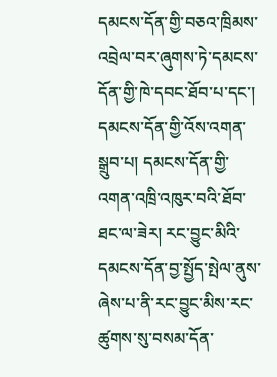དམངས་དོན་གྱི་བཅའ་ཁྲིམས་འབྲེལ་བར་ཞུགས་ཏེ་དམངས་དོན་གྱི་ཁེ་དབང་ཐོབ་པ་དང་། དམངས་དོན་གྱི་འོས་འགན་སྒྲུབ་པ། དམངས་དོན་གྱི་འགན་འཁྲི་འཁུར་བའི་ཐོབ་ཐང་ལ་ཟེར། རང་བྱུང་མིའི་དམངས་དོན་བྱ་སྤྱོད་སྤེལ་ནུས་ཞེས་པ་ནི་རང་བྱུང་མིས་རང་ཚུགས་སུ་བསམ་དོན་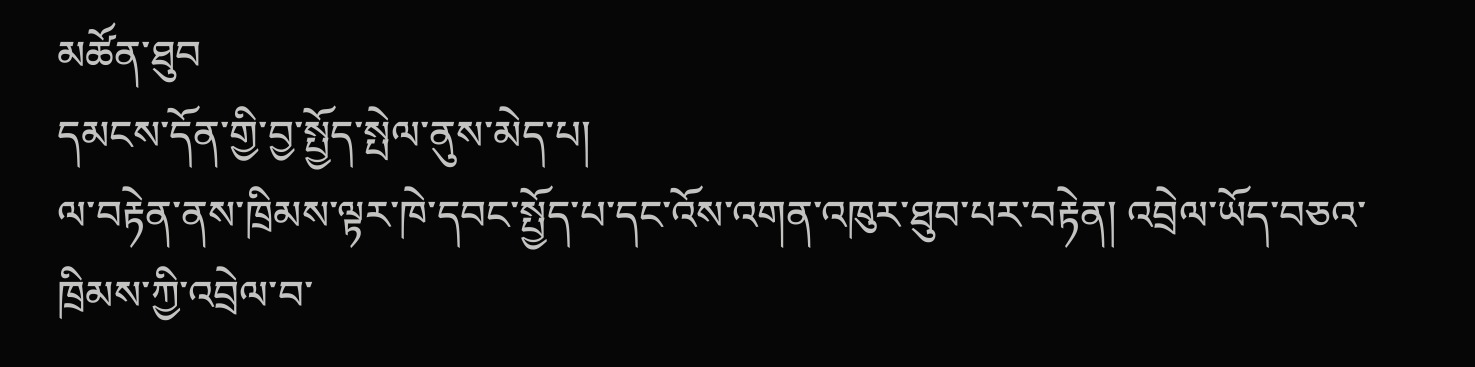མཚོན་ཐུབ
དམངས་དོན་གྱི་བྱ་སྤྱོད་སྤེལ་ནུས་མེད་པ།
ལ་བརྟེན་ནས་ཁྲིམས་ལྟར་ཁེ་དབང་སྤྱོད་པ་དང་འོས་འགན་འཁུར་ཐུབ་པར་བརྟེན། འབྲེལ་ཡོད་བཅའ་ཁྲིམས་ཀྱི་འབྲེལ་བ་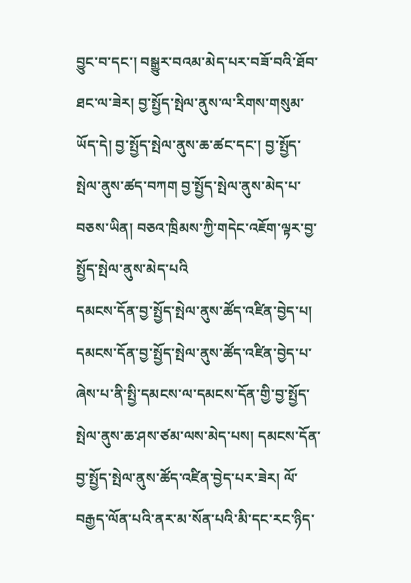བྱུང་བ་དང་། བསྒྱུར་བའམ་མེད་པར་བཟོ་བའི་ཐོབ་ཐང་ལ་ཟེར། བྱ་སྤྱོད་སྤེལ་ནུས་ལ་རིགས་གསུམ་ཡོད་དེ། བྱ་སྤྱོད་སྤེལ་ནུས་ཆ་ཚང་དང་། བྱ་སྤྱོད་སྤེལ་ནུས་ཚད་བཀག བྱ་སྤྱོད་སྤེལ་ནུས་མེད་པ་བཅས་ཡིན། བཅའ་ཁྲིམས་ཀྱི་གདེང་འཇོག་ལྟར་བྱ་སྤྱོད་སྤེལ་ནུས་མེད་པའི
དམངས་དོན་བྱ་སྤྱོད་སྤེལ་ནུས་ཚོད་འཛིན་བྱེད་པ།
དམངས་དོན་བྱ་སྤྱོད་སྤེལ་ནུས་ཚོད་འཛིན་བྱེད་པ་ཞེས་པ་ནི་སྤྱི་དམངས་ལ་དམངས་དོན་གྱི་བྱ་སྤྱོད་སྤེལ་ནུས་ཆ་ཤས་ཙམ་ལས་མེད་པས། དམངས་དོན་བྱ་སྤྱོད་སྤེལ་ནུས་ཚོད་འཛིན་བྱེད་པར་ཟེར། ལོ་བརྒྱད་ལོན་པའི་ནར་མ་སོན་པའི་མི་དང་རང་ཉིད་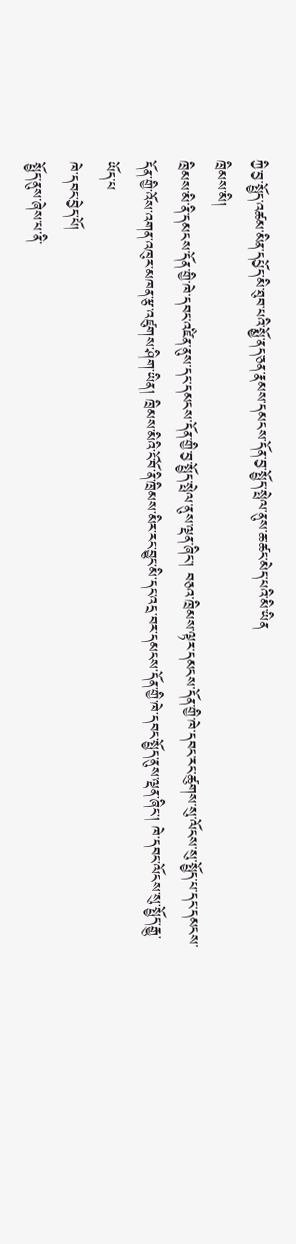ཀྱི་བྱ་སྤྱོད་འཚམ་མིན་དཔྱོད་མི་ཐུབ་པའི་སྨྱོ་ནད་ཅན་རྣམས་དམངས་དོན་བྱ་སྤྱོད་སྤེལ་ནུས་ཆ་ཚང་མེད་པའི་མི་ཡིན
ཁྲིམས་མི།
ཁྲིམས་མི་ནི་དམངས་དོན་གྱི་ཁེ་དབང་འཛིན་ནུས་དང་དམངས་དོན་གྱི་བྱ་སྤྱོད་སྤེལ་ནུས་ལྡན་ཞིང་། བཅའ་ཁྲིམས་ལྟར་དམངས་དོན་གྱི་ཁེ་དབང་རང་ཚུགས་སུ་ལོངས་སུ་སྤྱོད་པ་དང་དམངས་དོན་གྱི་འོས་འགན་འཁུར་མཁན་རྩ་འཛུགས་ཤིག་ཡིན། ཁྲིམས་མིའི་ངོ་བོ་ནི་ཁྲིམས་མིར་རང་བྱུང་མི་དང་འདྲ་བར་དམངས་དོན་གྱི་ཁེ་དབང་སྤྱོད་ནུས་ལྡན་ཞིང་། ཁེ་དབང་ལོངས་སུ་སྤྱོད་རྒྱུ་ཡོད་པ
ཁེ་དབང་བྱེད་པོ།
སྤྱོད་ནུས་ཞེས་པ་ནི་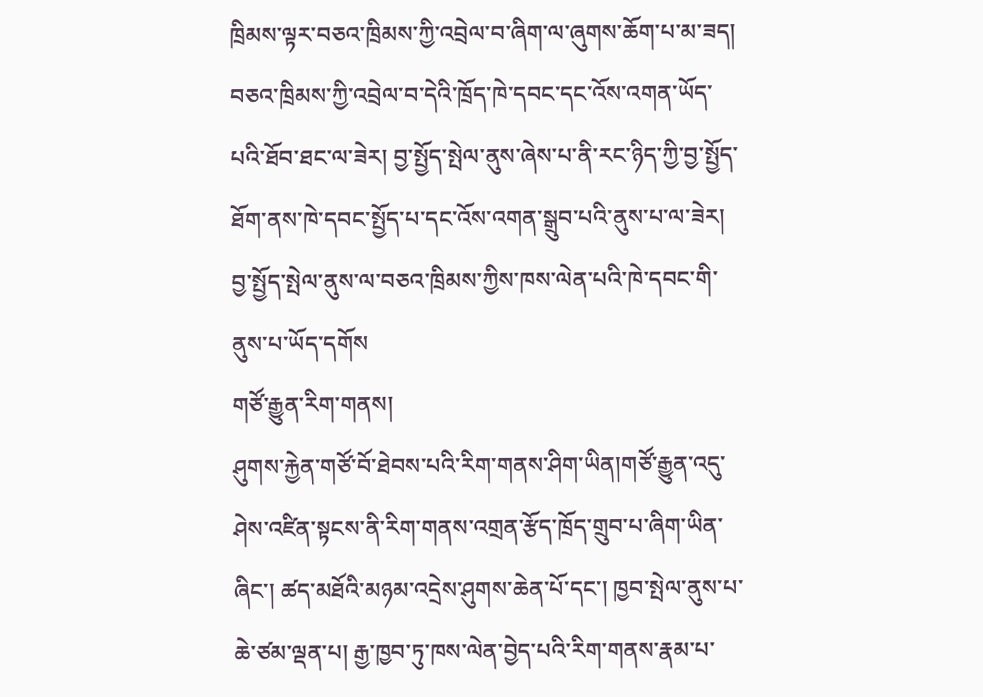ཁྲིམས་ལྟར་བཅའ་ཁྲིམས་ཀྱི་འབྲེལ་བ་ཞིག་ལ་ཞུགས་ཆོག་པ་མ་ཟད། བཅའ་ཁྲིམས་ཀྱི་འབྲེལ་བ་དེའི་ཁྲོད་ཁེ་དབང་དང་འོས་འགན་ཡོད་པའི་ཐོབ་ཐང་ལ་ཟེར། བྱ་སྤྱོད་སྤེལ་ནུས་ཞེས་པ་ནི་རང་ཉིད་ཀྱི་བྱ་སྤྱོད་ཐོག་ནས་ཁེ་དབང་སྤྱོད་པ་དང་འོས་འགན་སྒྲུབ་པའི་ནུས་པ་ལ་ཟེར། བྱ་སྤྱོད་སྤེལ་ནུས་ལ་བཅའ་ཁྲིམས་ཀྱིས་ཁས་ལེན་པའི་ཁེ་དབང་གི་ནུས་པ་ཡོད་དགོས
གཙོ་རྒྱུན་རིག་གནས།
ཤུགས་རྐྱེན་གཙོ་བོ་ཐེབས་པའི་རིག་གནས་ཤིག་ཡིན།གཙོ་རྒྱུན་འདུ་ཤེས་འཛིན་སྟངས་ནི་རིག་གནས་འགྲན་རྩོད་ཁྲོད་གྲུབ་པ་ཞིག་ཡིན་ཞིང་། ཚད་མཐོའི་མཉམ་འདྲེས་ཤུགས་ཆེན་པོ་དང་། ཁྱབ་སྤེལ་ནུས་པ་ཆེ་ཙམ་ལྡན་པ། རྒྱ་ཁྱབ་ཏུ་ཁས་ལེན་བྱེད་པའི་རིག་གནས་རྣམ་པ་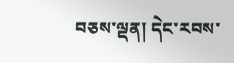བཅས་ལྡན། དེང་རབས་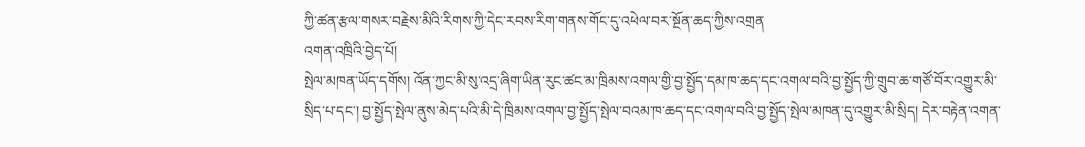ཀྱི་ཚན་རྩལ་གསར་བརྗེས་མིའི་རིགས་ཀྱི་དེང་རབས་རིག་གནས་གོང་དུ་འཕེལ་བར་སྔོན་ཆད་ཀྱིས་འགྲན
འགན་འཁྲིའི་བྱེད་པོ།
སྤེལ་མཁན་ཡོད་དགོས། འོན་ཀྱང་མི་སུ་འདྲ་ཞིག་ཡིན་རུང་ཚང་མ་ཁྲིམས་འགལ་གྱི་བྱ་སྤྱོད་དམ་ཁ་ཆད་དང་འགལ་བའི་བྱ་སྤྱོད་ཀྱི་གྲུབ་ཆ་གཙོ་བོར་འགྱུར་མི་སྲིད་པ་དང་། བྱ་སྤྱོད་སྤེལ་ནུས་མེད་པའི་མི་དེ་ཁྲིམས་འགལ་བྱ་སྤྱོད་སྤེལ་བའམ་ཁ་ཆད་དང་འགལ་བའི་བྱ་སྤྱོད་སྤེལ་མཁན་དུ་འགྱུར་མི་སྲིད། དེར་བརྟེན་འགན་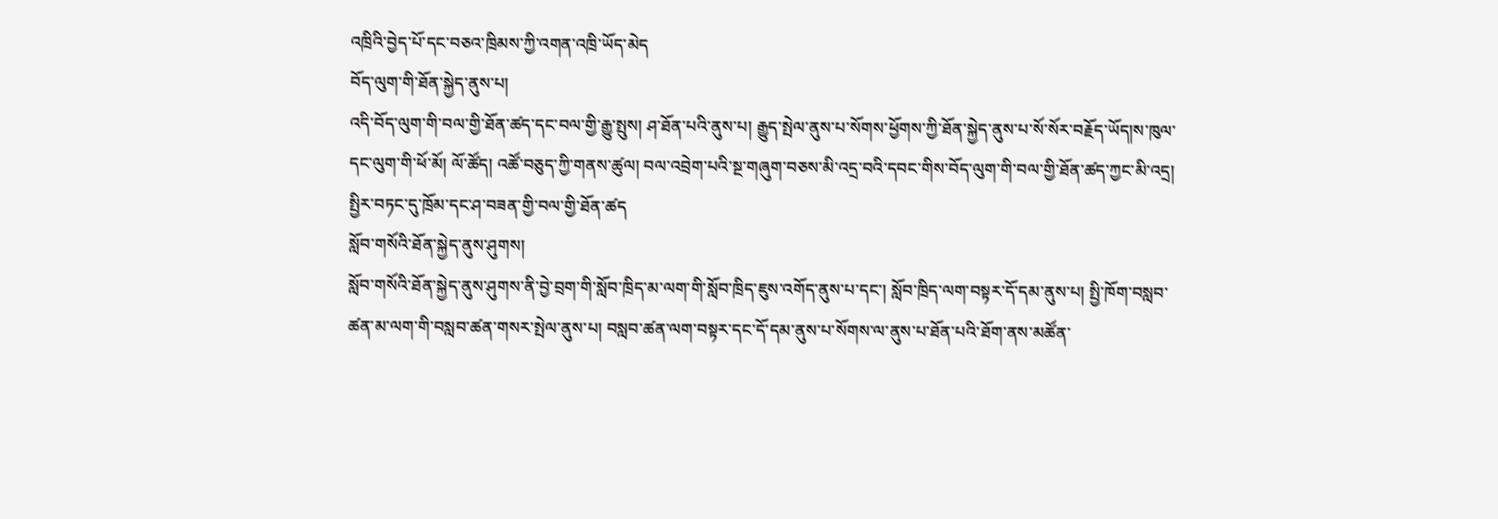འཁྲིའི་བྱེད་པོ་དང་བཅའ་ཁྲིམས་ཀྱི་འགན་འཁྲི་ཡོད་མེད
བོད་ལུག་གི་ཐོན་སྐྱེད་ནུས་པ།
འདི་བོད་ལུག་གི་བལ་གྱི་ཐོན་ཚད་དང་བལ་གྱི་རྒྱུ་སྤུས། ཤ་ཐོན་པའི་ནུས་པ། རྒྱུད་སྤེལ་ནུས་པ་སོགས་ཕྱོགས་ཀྱི་ཐོན་སྐྱེད་ནུས་པ་སོ་སོར་བརྗོད་ཡོད།ས་ཁུལ་དང་ལུག་གི་ཕོ་མོ། ལོ་ཚོད། འཚོ་བཅུད་ཀྱི་གནས་ཚུལ། བལ་འབྲེག་པའི་སྔ་གཞུག་བཅས་མི་འདྲ་བའི་དབང་གིས་བོད་ལུག་གི་བལ་གྱི་ཐོན་ཚད་ཀྱང་མི་འདྲ། སྤྱིར་བཏང་དུ་ཁྲོམ་དང་ཤ་བཟན་གྱི་བལ་གྱི་ཐོན་ཚད
སློབ་གསོའི་ཐོན་སྐྱེད་ནུས་ཤུགས།
སློབ་གསོའི་ཐོན་སྐྱེད་ནུས་ཤུགས་ནི་བྱེ་བྲག་གི་སློབ་ཁྲིད་མ་ལག་གི་སློབ་ཁྲིད་ཇུས་འགོད་ནུས་པ་དང་། སློབ་ཁྲིད་ལག་བསྟར་དོ་དམ་ནུས་པ། སྤྱི་ཁོག་བསླབ་ཚན་མ་ལག་གི་བསླབ་ཚན་གསར་སྤེལ་ནུས་པ། བསླབ་ཚན་ལག་བསྟར་དང་དོ་དམ་ནུས་པ་སོགས་ལ་ནུས་པ་ཐོན་པའི་ཐོག་ནས་མཚོན་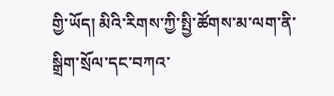གྱི་ཡོད། མིའི་རིགས་ཀྱི་སྤྱི་ཚོགས་མ་ལག་ནི་སྒྲིག་སྲོལ་དང་བཀའ་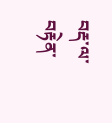བརྡ་ལ་བརྟེན་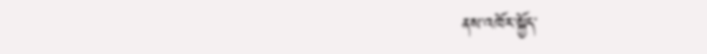ནས་འཁོར་སྐྱོད་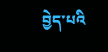བྱེད་པའི